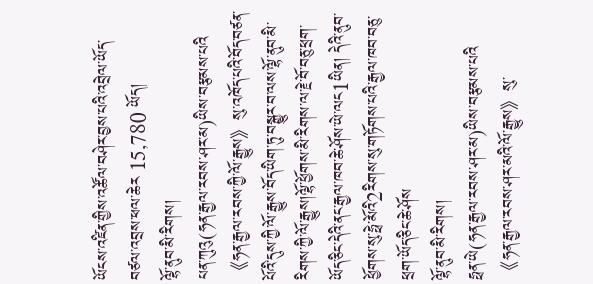ཡོངས་འཛིན་གྱིས་འཚོལ་བཤེར་བྱས་པའི་འབྲེལ་ཡོད་བཙལ་འབྲས་ཕལ་ཆེར 15,780 ཡོད།
ལྷོ་ནུབ་མི་རིགས།
པན་ཀུའུ(ཧན་རྒྱལ་རབས་ཤར་མ)ཡིས་བརྩམས་པའི《ཧན་རྒྱལ་རབས་ཀྱི་ལོ་རྒྱུས》སུ་འཁོད་པའི་བོད་བཙན་པོའི་དུས་ཀྱི་ལོ་རྒྱུས་བོད་ཡིག་ཏུ་བསྒྱུར་བ་ལས་ལྷོ་ནུབ་མི་རིགས་ཀྱི་ལོ་རྒྱུས།ལྷོ་ཕྱོགས་མི་རིགས་ལ་རྗེ་བོ་བཅུ་ཕྲག་ཡོད་ཅིང་དེའི་ནང་རྒྱལ་ཁབ་ཆེ་ཤོས་ཡེ་ལང1ཡིན། དེའི་ནུབ་ཕྱོགས་སུ་ཧྥེ་མོའི2རིགས་སུ་གཏོགས་པའི་རྒྱལ་ཁབ་བཅུ་ཕྲག་ཡོད་ཅིང་ཆེ་ཤོས
ལྷོ་ནུབ་མི་རིགས།
ཧྥན་ཡེ(ཧན་རྒྱལ་རབས་ཤར་མ)ཡིས་བརྩམས་པའི《ཧན་རྒྱལ་རབས་ཤར་མའི་ལོ་རྒྱུས》སུ་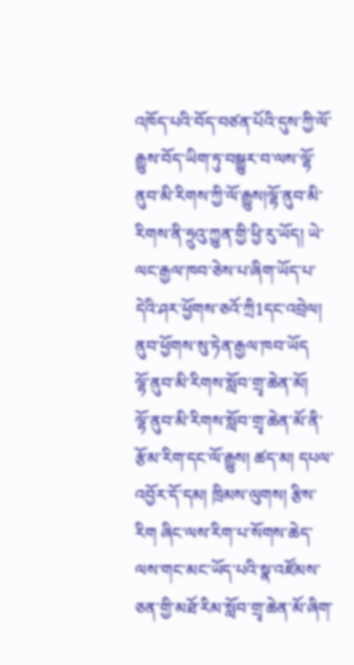འཁོད་པའི་བོད་བཙན་པོའི་དུས་ཀྱི་ལོ་རྒྱུས་བོད་ཡིག་ཏུ་བསྒྱུར་བ་ལས་ལྷོ་ནུབ་མི་རིགས་ཀྱི་ལོ་རྒྱུས།ལྷོ་ནུབ་མི་རིགས་ནི་ཧྲུའུ་ཀྱུན་གྱི་ཕྱི་རུ་ཡོད། ཡེ་ལང་རྒྱལ་ཁབ་ཅེས་པ་ཞིག་ཡོད་པ་དེའི་ཤར་ཕྱོགས་ཅའོ་ཀྲི1དང་འབྲེལ། ནུབ་ཕྱོགས་སུ་ཏེན་རྒྱལ་ཁབ་ཡོད
ལྷོ་ནུབ་མི་རིགས་སློབ་གྲྭ་ཆེན་མོ།
ལྷོ་ནུབ་མི་རིགས་སློབ་གྲྭ་ཆེན་མོ་ནི་རྩོམ་རིག་དང་ལོ་རྒྱུས། ཚད་མ། དཔལ་འབྱོར་དོ་དམ། ཁྲིམས་ལུགས། རྩིས་རིག ཞིང་ལས་རིག་པ་སོགས་ཆེད་ལས་གང་མང་ཡོད་པའི་སྣ་འཛོམས་ཅན་གྱི་མཐོ་རིམ་སློབ་གྲྭ་ཆེན་མོ་ཞིག་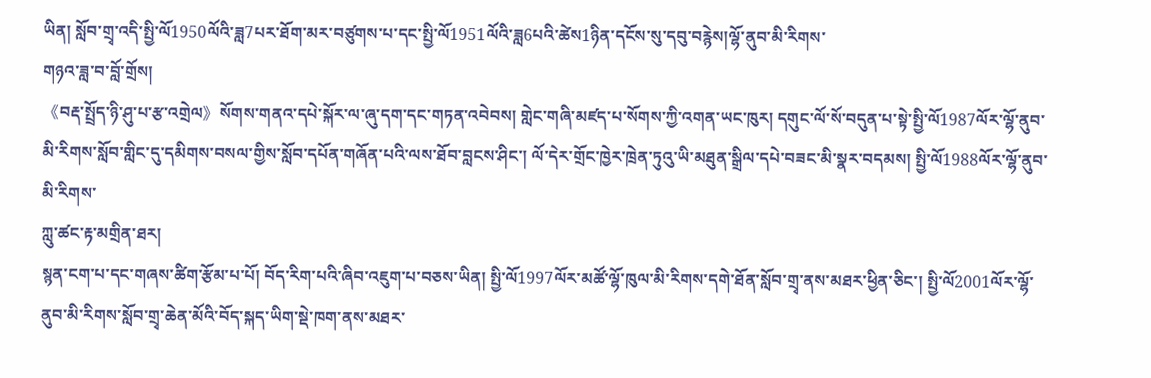ཡིན། སློབ་གྲྭ་འདི་སྤྱི་ལོ1950ལོའི་ཟླ7པར་ཐོག་མར་བཙུགས་པ་དང་སྤྱི་ལོ1951ལོའི་ཟླ6པའི་ཚེས1ཉིན་དངོས་སུ་དབུ་བརྙེས།ལྷོ་ནུབ་མི་རིགས་
གཉའ་ཟླ་བ་བློ་གྲོས།
《བརྡ་སྤྲོད་ཉི་ཤུ་པ་རྩ་འགྲེལ》སོགས་གནའ་དཔེ་སྐོར་ལ་ཞུ་དག་དང་གཏན་འབེབས། གླེང་གཞི་མཛད་པ་སོགས་ཀྱི་འགན་ཡང་ཁུར། དགུང་ལོ་སོ་བདུན་པ་སྟེ་སྤྱི་ལོ1987ལོར་ལྷོ་ནུབ་མི་རིགས་སློབ་གླིང་དུ་དམིགས་བསལ་གྱིས་སློབ་དཔོན་གཞོན་པའི་ལས་ཐོབ་བླངས་ཤིང་། ལོ་དེར་གྲོང་ཁྱེར་ཁྲེན་ཏུའུ་ཡི་མཐུན་སྒྲིལ་དཔེ་བཟང་མི་སྣར་བདམས། སྤྱི་ལོ1988ལོར་ལྷོ་ནུབ་མི་རིགས་
ཀླུ་ཚང་རྟ་མགྲིན་ཐར།
སྙན་ངག་པ་དང་གཞས་ཚིག་རྩོམ་པ་པོ། བོད་རིག་པའི་ཞིབ་འཇུག་པ་བཅས་ཡིན། སྤྱི་ལོ1997ལོར་མཚོ་ལྷོ་ཁུལ་མི་རིགས་དགེ་ཐོན་སློབ་གྲྭ་ནས་མཐར་ཕྱིན་ཅིང་། སྤྱི་ལོ2001ལོར་ལྷོ་ནུབ་མི་རིགས་སློབ་གྲྭ་ཆེན་མོའི་བོད་སྐད་ཡིག་སྡེ་ཁག་ནས་མཐར་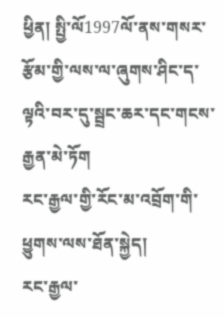ཕྱིན། སྤྱི་ལོ1997ལོ་ནས་གསར་རྩོམ་གྱི་ལས་ལ་ཞུགས་ཤིང་ད་ལྟའི་བར་དུ་སྦྲང་ཆར་དང་གངས་རྒྱན་མེ་ཏོག
རང་རྒྱལ་གྱི་རོང་མ་འབྲོག་གི་ཕྱུགས་ལས་ཐོན་སྐྱེད།
རང་རྒྱལ་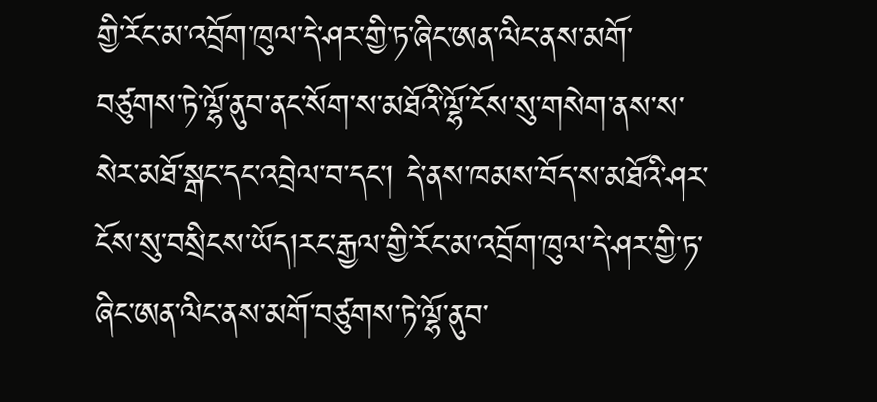གྱི་རོང་མ་འབྲོག་ཁུལ་དེ་ཤར་གྱི་ཏ་ཞིང་ཨན་ལིང་ནས་མགོ་བཙུགས་ཏེ་ལྷོ་ནུབ་ནང་སོག་ས་མཐོའི་ལྷོ་ངོས་སུ་གསེག་ནས་ས་སེར་མཐོ་སྒང་དང་འབྲེལ་བ་དང་། དེ་ནས་ཁམས་བོད་ས་མཐོའི་ཤར་ངོས་སུ་བསྲིངས་ཡོད།རང་རྒྱལ་གྱི་རོང་མ་འབྲོག་ཁུལ་དེ་ཤར་གྱི་ཏ་ཞིང་ཨན་ལིང་ནས་མགོ་བཙུགས་ཏེ་ལྷོ་ནུབ་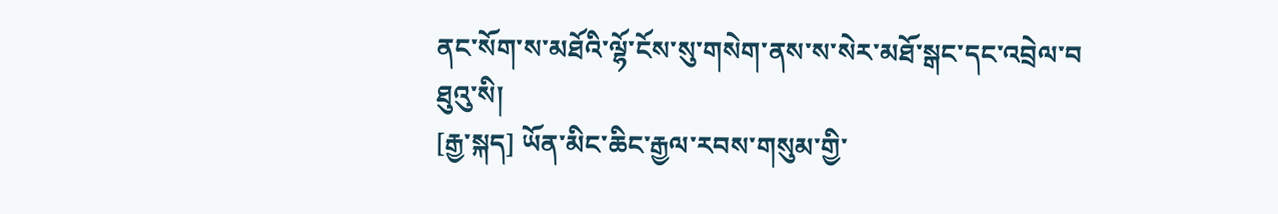ནང་སོག་ས་མཐོའི་ལྷོ་ངོས་སུ་གསེག་ནས་ས་སེར་མཐོ་སྒང་དང་འབྲེལ་བ
ཐུའུ་སི།
[རྒྱ་སྐད] ཡོན་མིང་ཆིང་རྒྱལ་རབས་གསུམ་གྱི་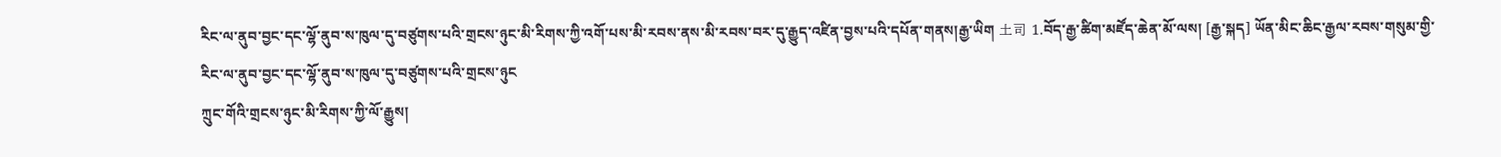རིང་ལ་ནུབ་བྱང་དང་ལྷོ་ནུབ་ས་ཁུལ་དུ་བཙུགས་པའི་གྲངས་ཉུང་མི་རིགས་ཀྱི་འགོ་པས་མི་རབས་ནས་མི་རབས་བར་དུ་རྒྱུད་འཛིན་བྱས་པའི་དཔོན་གནས།རྒྱ་ཡིག 土司 1.བོད་རྒྱ་ཚིག་མཛོད་ཆེན་མོ་ལས། [རྒྱ་སྐད] ཡོན་མིང་ཆིང་རྒྱལ་རབས་གསུམ་གྱི་རིང་ལ་ནུབ་བྱང་དང་ལྷོ་ནུབ་ས་ཁུལ་དུ་བཙུགས་པའི་གྲངས་ཉུང
ཀྲུང་གོའི་གྲངས་ཉུང་མི་རིགས་ཀྱི་ལོ་རྒྱུས།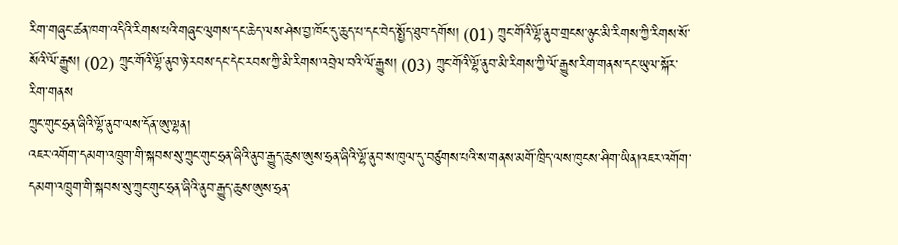རིག་གཞུང་ཚན་ཁག་འདིའི་རིགས་པའི་གཞུང་ལུགས་དང་ཆེད་ལས་ཤེས་བྱ་ཁོང་དུ་ཆུད་པ་དང་བེད་སྤྱོད་ཐུབ་དགོས། (01) ཀྲུང་གོའི་ལྷོ་ནུབ་གྲངས་ཉུང་མི་རིགས་ཀྱི་རིགས་སོ་སོའི་ལོ་རྒྱུས། (02) ཀྲུང་གོའི་ལྷོ་ནུབ་ཉེ་རབས་དང་དེང་རབས་ཀྱི་མི་རིགས་འབྲེལ་བའི་ལོ་རྒྱུས། (03) ཀྲུང་གོའི་ལྷོ་ནུབ་མི་རིགས་ཀྱི་ལོ་རྒྱུས་རིག་གནས་དང་ཡུལ་སྐོར་རིག་གནས
ཀྲུང་གུང་ཧྲན་ཞིའི་ལྷོ་ནུབ་ལས་དོན་ཨུ་ལྷན།
འཇར་འགོག་དམག་འཁྲུག་གི་སྐབས་སུ་ཀྲུང་གུང་ཧྲན་ཞིའི་ནུབ་རྒྱུད་ཆུས་ཨུས་ཧྲན་ཞིའི་ལྷོ་ནུབ་ས་ཁུལ་དུ་བཙུགས་པའི་ས་གནས་མགོ་ཁྲིད་ལས་ཁུངས་ཤིག་ཡིན།འཇར་འགོག་དམག་འཁྲུག་གི་སྐབས་སུ་ཀྲུང་གུང་ཧྲན་ཞིའི་ནུབ་རྒྱུད་ཆུས་ཨུས་ཧྲན་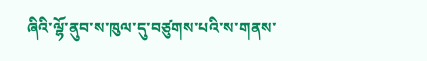ཞིའི་ལྷོ་ནུབ་ས་ཁུལ་དུ་བཙུགས་པའི་ས་གནས་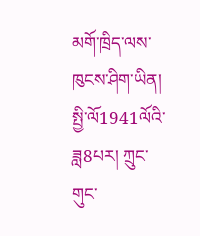མགོ་ཁྲིད་ལས་ཁུངས་ཤིག་ཡིན། སྤྱི་ལོ1941ལོའི་ཟླ8པར། ཀྲུང་གུང་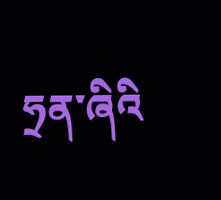ཧྲན་ཞིའི